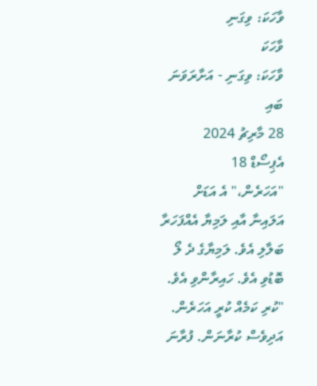ވާހަކަ: ވިގަނި
ވާހަކަ
ވާހަކަ: ވިގަނި - އަށާރަވަނަ ބައި
28 މާރިޗު 2024
އެޕިސޯޑް 18
"އަހަރެން،" އެ އަޑަށް އަލައިނާ އާއި ލަމިޔާ އެއްފަހަރާ ބަލާލި އެވެ. ލަމިޔާގެ ދެ ލޯ ބޮޑުވި އެވެ. ހައިރާންވި އެވެ.
"ކުރި ކަމެއް ކުރީ އަހަރެން. އަދިވެސް ކުރާނަން. ފުރާނަ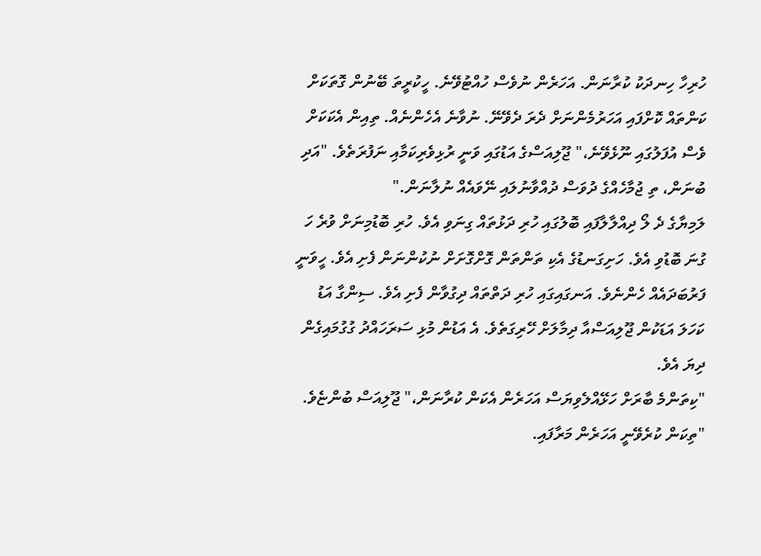ހުރިހާ ހިނދަކު ކުރާނަން. އަހަރެން ނުވެސް ހުއްޓުވޭނެ. ހީކުރީތަ ބޭނުން ގޮތަކަށް ކަންތައް ކޮށްފައި އަހަރުމެންނަށް ދެރަ ދެވޭނޭ. ނުވާނެ އެހެންނެއް. ތިއިން އެކަކަށް ވެސް އުފަލުގައި ނޫޅެވޭނެ،" ޖޫލިއަސްގެ އަޑުގައި ވަނީ ރުޅިވެރިކަމާއި ނަފުރަތެވެ. "އަދި ބުނަން، ތި ޖުމާހެއްގެ ދުވަސް ދުއްވާނުލައި ނޭވައެއް ނުލާނަން."
ލަމިޔާގެ ދެ ލޯ ދިއްލާލާފައި ބޮލުގައި ހުރި ދަޅުތައް ގިނަވި އެވެ. ހުރި ބޮޑުމިނަށް ވުރެ ހަ ގުނަ ބޮޑުވި އެވެ. ހަށިގަނޑުގެ އެކި ތަންތަން ގޮށްގޮށަށް ނުކުންނަން ފެށި އެވެ. ހީވަނީ ފަރުބަދައެއް ހެންނެވެ. އަނގައިގައި ހުރި ދަތްތައް ދިގުވާން ފެށި އެވެ. ސިންގާ އަޑު ކަހަލަ އަޑަކުން ޖޫލިއަސްއާ ދިމާލަށް ހޭރިގަތެވެ. އެ އަޑުން މުޅި ސަރަހައްދު ގުގުމައިގެން ދިޔަ އެވެ.
"ކިތަންމެ ބާރަށް ހަޅޭއްލެވިޔަސް އަހަރެން އެކަން ކުރާނަން،" ޖޫލިއަސް ބުންޏެވެ.
"ތިކަން ކުރެވޭނީ އަހަރެން މަރާފައި.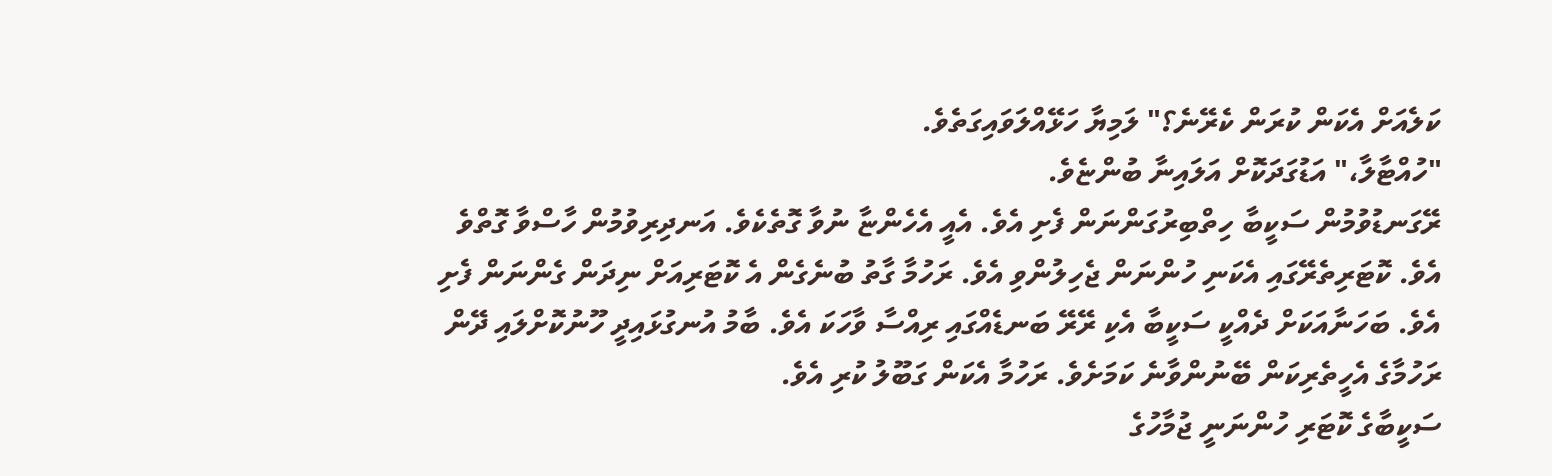ކަލެއަށް އެކަން ކުރަން ކެރޭނެ؟" ލަމިޔާ ހަޅޭއްލަވައިގަތެވެ.
"ހުއްޓާލާ،" އަޑުގަދަކޮށް އަލައިނާ ބުންޏެވެ.
ރޭގަނޑުވުމުން ސަކީބާ ހިތްބިރުގަންނަން ފެށި އެވެ. އެއީ އެހެންޏާ ނުވާ ގޮތެކެވެ. އަނދިރިވުމުން ހާސްވާ ގޮތްވެ އެވެ. ކޮޓަރިތެރޭގައި އެކަނި ހުންނަން ޖެހިލުންވި އެވެ. ރަހުމާ ގާތު ބުނެގެން އެ ކޮޓަރިއަށް ނިދަން ގެންނަން ފެށި އެވެ. ބަހަނާއަކަށް ދެއްކީ ސަކީބާ އެކި ރޭރޭ ބަނޑެއްގައި ރިއްސާ ވާހަކަ އެވެ. ބާމު އުނގުޅައިދީ ހޫނުކޮށްލައި ދޭން ރަހުމާގެ އެހީތެރިކަން ބޭނުންވާނެ ކަމަށެވެ. ރަހުމާ އެކަން ގަބޫލު ކުރި އެވެ.
ސަކީބާގެ ކޮޓަރި ހުންނަނީ ޖުމާހުގެ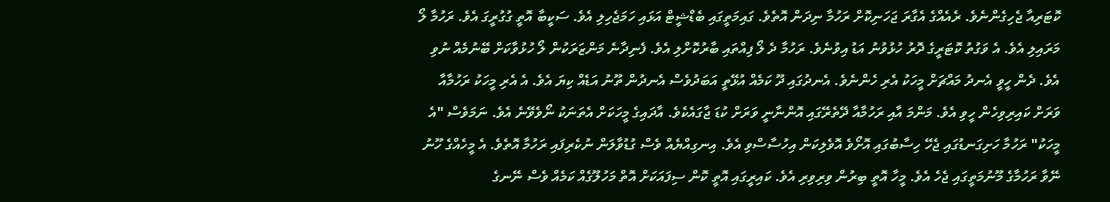ކޮޓަރިއާ ޖެހިގެންނެވެ. ރެއެއްގެ އެގާރަ ޖަހަނިކޮށް ރަހުމާ ނިދަން އޮތެވެ. ގައިމަތީގައި ބެޑްޝީޓް އަޅައި ހަމަޖެހިލި އެވެ. ސަކީބާ އޮތީ ގުގުރީގަ އެވެ. ރަހުމާ ލޯ މަރައިލި އެވެ. އެ ވަގުތު ކޮޓަރީގެ ދޮރު ހުޅުވުނު އަޑު އިވުނެވެ. ރަހުމާ ދެ ލޯ ފިއްތައި ބާރުކޮށްލި އެވެ. ފެނިދާނެ މަންޒަރަކުން ލޯ ހުޅުވާކަށް ބޭނުމެއް ނުވި އެވެ. ދެން ހީވީ އެނދު މައްޗަށް މީހަކު އެރި ހެންނެވެ. އެނދުގައި ދޫ ކަމެއް އުޅޭތީ އަބަދުވެސް އެނދުން ތޫނު އަޑެއް ކިޔަ އެވެ. އެ އެރި މީހަކު ރަހުމާއާ ވަރަށް ކައިރިވިހެން ހީވި އެވެ. މަންމަ އާއި ރަހުމާއާ ދޭތެރޭގައި އޮންނާނީ ވަރަށް ކުޑަ ޖާގައެކެވެ. އާދައިގެ މީހަކަށް އެތަނަކު ނޯވެވޭނެ އެވެ. ނަމަވެސް "އެ މީހަކު" ރަހުމާ ހަށިގަނޑުގައި ޖެހޭ ހިސާބުގައި އޮށޯވެ އޮވެލިކަން އިހުސާސްވި އެވެ. އިނގިއްޔެއް ވެސް ގުޑުވާލަން ނުކެރިފައި ރަހުމާ އޮތެވެ. އެ މީހެއްގެ ހޫނު ނޭވާ ރަހުމާގެ މޫނުމަތީގައި ޖެހެ އެވެ. މީހާ އޮތީ ބިރުން ވިރިވިރި އެވެ. ކައިރީގައި އޮތީ ކޮން ސިފައަކަށް އޮތް މަހުލޫގެއް ކަމެއް ވެސް ނޭނގެ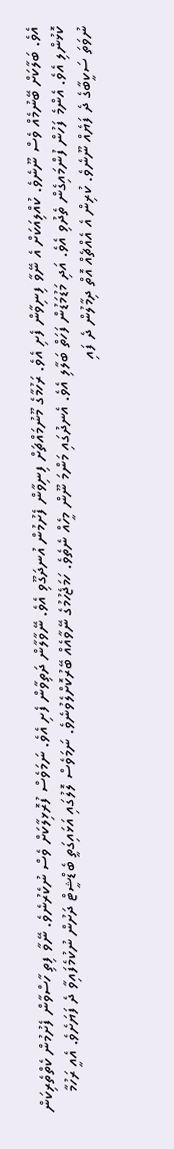އެވެ. ބަލާކަށް ބޭނުމެއް ވެސް ނޫނެވެ. ކުއްލިއަކަށް އެ ނޭވާ ފިނިވާން ފެށި އެވެ. ރަހުމާގެ މޫނުމައްޗަށް ފިނިވާން ފެށުމުން އުނދަގޫވި އެވެ. ނޭވާލާން ދަތިވާން ފެށި އެވެ. ނަމަވެސް ފުރޮޅިލާކަށް ވެސް ނުކެރުނެވެ. ނޭވާ ފިތި ހާސްވާން ފެށުމުން ކެތްތެރިކަން ކޮޅުންލި އެވެ. އެންމެ ފަހުން ފުންމައިގެން ތެދުވި އެވެ. އަދި މަޑުމަޑުން ފަހަތް ބަލާލި އެވެ. އެނދުގައި މަންމަ ނޫން މީހެއް ނެތެވެ. ހަމަޖެހުމުގެ ނޭވާއެއް ބޭރުކޮށްލެވުނެވެ. ނަމަވެސް ލޮލުގައި އަޅައިގަތީ ބެޑްޝީޓް ދަށުން ނުކުމެފައިވާ ދެ ފަޔަށެވެ. އެއީ ރަހުމާ ނުވަތަ ސަކީބާގެ ދެ ފަޔެއް ނޫނެވެ. ކުރިން އެ އެއްޗެއް އޮތް ދިމާލުން ދެ ފައި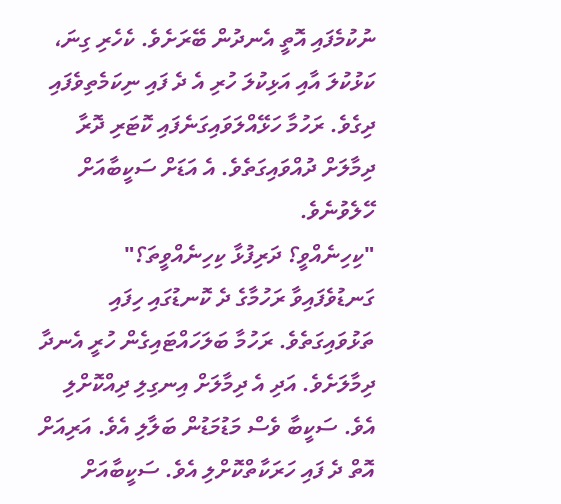ނުކުމެފައި އޮތީ އެނދުން ބޭރަށެވެ. ކެހެރި ގިނަ، ކަޅުކުލަ އާއި އަޅިކުލަ ހުރި އެ ދެ ފައި ނިކަމެތިވެފައި ދިގެވެ. ރަހުމާ ހަޅޭއްލަވައިގަނެފައި ކޮޓަރި ދޮރާ ދިމާލަށް ދުއްވައިގަތެވެ. އެ އަޑަށް ސަކީބާއަށް ހޭލެވުނެވެ.
"ކިހިނެއްވީ؟ ދަރިފުޅާ ކިހިނެއްވީތަ؟" ގަނޑުވެފައިވާ ރަހުމާގެ ދެ ކޮނޑުގައި ހިފައި ތަޅުވައިގަތެވެ. ރަހުމާ ބަލަހައްޓައިގެން ހުރީ އެނދާ ދިމާލަށެވެ. އަދި އެ ދިމާލަށް އިނގިލި ދިއްކޮށްލި އެވެ. ސަކީބާ ވެސް މަޑުމަޑުން ބަލާލި އެވެ. އަރިއަށް އޮތް ދެ ފައި ހަރަކާތްކޮށްލި އެވެ. ސަކީބާއަށް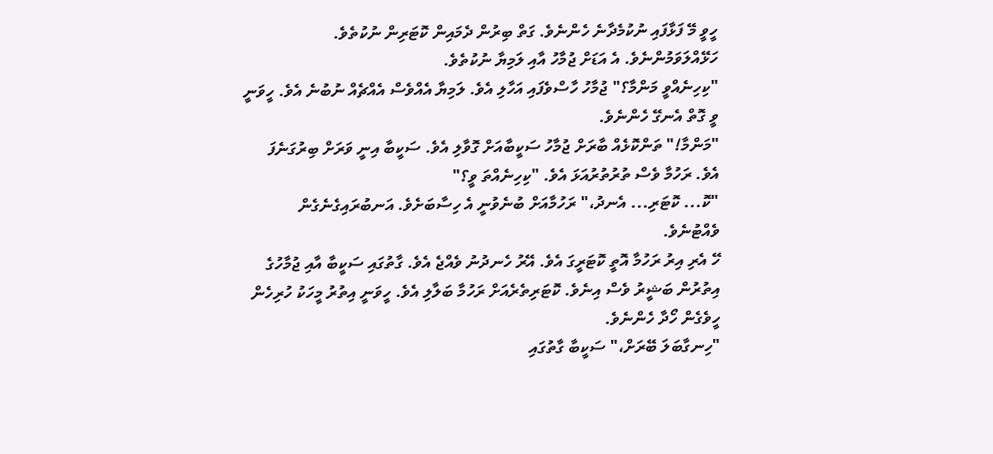ހީވީ މޭ ފަޅާފައި ނުކުމެދާނެ ހެންނެވެ. ގަތް ބިރުން ދެމައިން ކޮޓަރިން ނުކުތެވެ. ހަޅޭއްލަވަމުންނެވެ. އެ އަޑަށް ޖުމާހު އާއި ލަމިޔާ ނުކުތެވެ.
"ކިހިނެއްވީ މަންމާ؟" ޖުމާހު ހާސްވެފައި އަހާލި އެވެ. ލަމިޔާ އެއްވެސް އެއްޗެއް ނުބުނެ އެވެ. ހީވަނީ ވީ ގޮތް އެނގޭ ހެންނެވެ.
"މަންމާ!" ތަންކޮޅެއް ބާރަށް ޖުމާހު ސަކީބާއަށް ގޮވާލި އެވެ. ސަކީބާ އިނީ ވަރަށް ބިރުގަނެފަ އެވެ. ރަހުމާ ވެސް ތުރުތުރުއަޅަ އެވެ. "ކިހިނެއްތަ ވީ؟"
"ކޮ... ކޮޓަރި... އެނދު،" ރަހުމާއަށް ބުނެވުނީ އެ ހިސާބަށެވެ. އަނބުރައިގެނެގެން ވެއްޓުނެވެ.
ހޭ އެރި އިރު ރަހުމާ އޮތީ ކޮޓަރީގަ އެވެ. އޭރު ހެނދުނު ވެއްޖެ އެވެ. ގާތުގައި ސަކީބާ އާއި ޖުމާހުގެ އިތުރުން ބަޝީރު ވެސް އިނެވެ. ކޮޓަރިތެރެއަށް ރަހުމާ ބަލާލި އެވެ. ހީވަނީ އިތުރު މީހަކު ހުރިހެން ހީވެގެން ހޯދާ ހެންނެވެ.
"ހިނގާބަލަ ބޭރަށް،" ސަކީބާ ގާތުގައި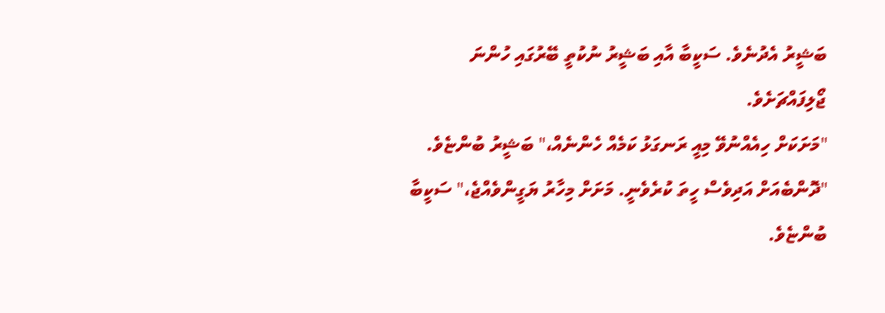ބަޝީރު އެދުނެވެ. ސަކީބާ އާއި ބަޝީރު ނުކުތީ ބޭރުގައި ހުންނަ ޖޯލިފައްޗަށެވެ.
"މަށަކަށް ހިއެއްނުވޭ މިއީ ރަނގަޅު ކަމެއް ހެންނެއް،" ބަޝީރު ބުންޏެވެ.
"ދޮންބެއަށް އަދިވެސް ހީތަ ކުރެވެނީ. މަށަށް މިހާރު ޔަގީންވެއްޖެ،" ސަކީބާ ބުންޏެވެ.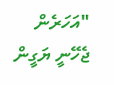"އަހަރެން ޖެހޭނީ ޔަގީން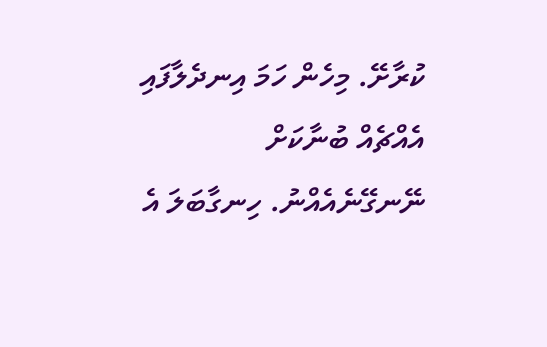ކުރާށޭ. މިހެން ހަމަ އިނދެލާފައި އެއްޗެއް ބުނާކަށް ނޭނގޭނެއެއްނު. ހިނގާބަލަ އެ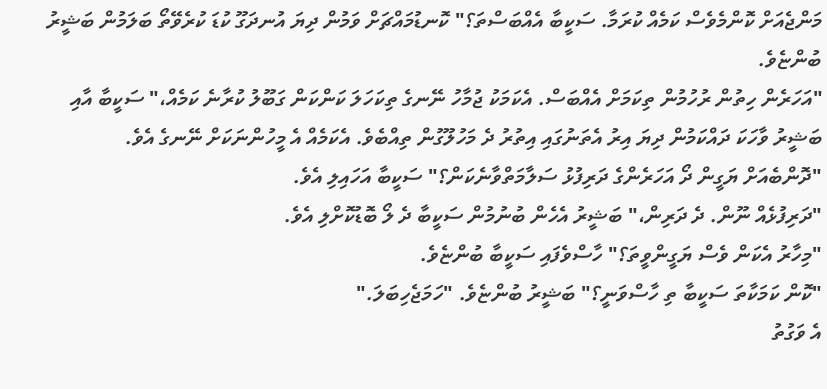މަންޖެއަށް ކޮންމެވެސް ކަމެއް ކުރަމާ. ސަކީބާ އެއްބަސްތަ؟" ކޮނޑުމައްޗަށް ވަމުން ދިޔަ އުނދަގޫ ކުޑަ ކުރެވޭތޯ ބަލަމުން ބަޝީރު ބުންޏެވެ.
"އަހަރެން ހިތުން ރުހުމުން ތިކަމަށް އެއްބަސް. އެކަމަކު ޖުމާހު ނޭނގެ ތިކަހަލަ ކަންކަން ގަބޫލު ކުރާނެ ކަމެއް،" ސަކީބާ އާއި ބަޝީރު ވާހަކަ ދައްކަމުން ދިޔަ އިރު އެތަނުގައި އިތުރު ދެ މަހުލޫގުން ތިއްބެވެ. އެކަމެއް އެ މީހުންނަކަށް ނޭނގެ އެވެ.
"ދޮންބެއަށް ޔަގީން ދޯ އަހަރެންގެ ދަރިފުޅު ސަލާމަތްވާނެކަން؟" ސަކީބާ އަހައިލި އެވެ.
"ދަރިފުޅެއް ނޫން. ދެ ދަރިން،" ބަޝީރު އެހެން ބުނުމުން ސަކީބާ ދެ ލޯ ބޮޑުކޮށްލި އެވެ.
"މިހާރު އެކަން ވެސް ޔަގީންވީތަ؟" ހާސްވެފައި ސަކީބާ ބުންޏެވެ.
"ކޮން ކަމަކާތަ ސަކީބާ ތި ހާސްވަނީ؟" ބަޝީރު ބުންޏެވެ. "ހަމަޖެހިބަލަ."
އެ ވަގުތު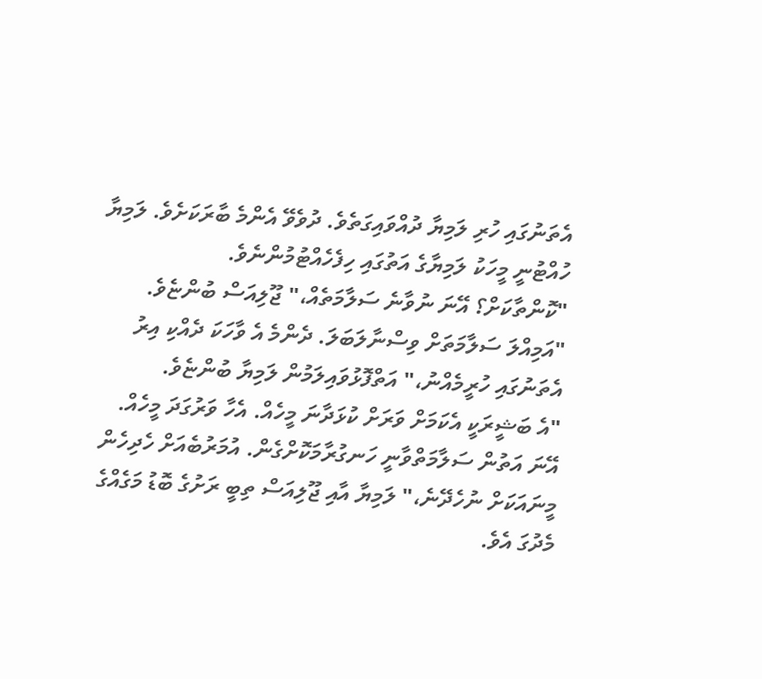އެތަނުގައި ހުރި ލަމިޔާ ދުއްވައިގަތެވެ. ދުވެވޭ އެންމެ ބާރަކަށެވެ. ލަމިޔާ ހުއްޓުނީ މީހަކު ލަމިޔާގެ އަތުގައި ހިފެހެއްޓުމުންނެވެ.
"ކޮންތާކަށް؟ އޭނަ ނުވާނެ ސަލާމަތެއް،" ޖޫލިއަސް ބުންޏެވެ.
"އަމިއްލަ ސަލާމަތަށް ވިސްނާލަބަލަ. ދެންމެ އެ ވާހަކަ ދެއްކި އިރު އެތަނުގައި ހުރީމެއްނު،" އަތްފޮޅުވައިލަމުން ލަމިޔާ ބުންޏެވެ.
"އެ ބަޝީރަކީ އެކަމަށް ވަރަށް ކުޅަދާނަ މީހެއް. އެހާ ވަރުގަދަ މީހެއް. އޭނަ އަތުން ސަލާމަތްވާނީ ހަނގުރާމަކޮށްގެން. އުމަރުބެއަށް ހެދިހެން މީނައަކަށް ނުހެދޭނެ،" ލަމިޔާ އާއި ޖޫލިއަސް ތިބީ ރަށުގެ ބޮޑު މަގެއްގެ މެދުގަ އެވެ.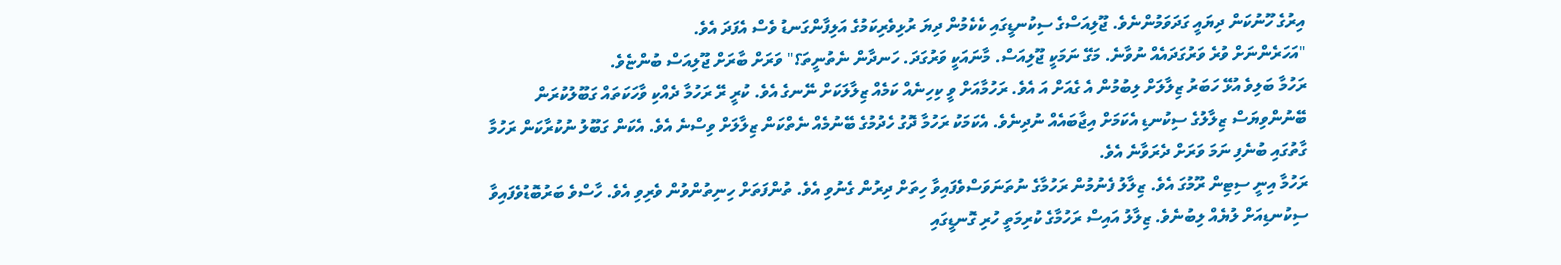އިރުގެ ހޫނުކަން ދިޔައީ ގަދަވަމުންނެވެ. ޖޫލިއަސްގެ ސިކުނޑީގައި ކެކެމުން ދިޔަ ރުޅިވެރިކަމުގެ އަލިފާންގަނޑު ވެސް އެފަދަ އެވެ.
"އަހަރެންނަށް ވުރެ ވަރުގަދައެއް ނުވާނެ. މަގޭ ނަމަކީ ޖޫލިއަސް. މާނައަކީ ވަރުގަދަ. ހަނދާން ނެތުނީތަ؟" ވަރަށް ބާރަށް ޖޫލިއަސް ބުންޏެވެ.
ރަހުމާ ބަލިވެ އުޅޭ ހަބަރު ޒިލާލަށް ލިބުމުން އެ ގެއަށް އަ އެވެ. ރަހުމާއަށް ވީ ކިހިނެއް ކަމެއް ޒިލާލަކަށް ނޭނގެ އެވެ. ކުރީ ރޭ ރަހުމާ ދެއްކި ވާހަކަތައް ގަބޫލުކުރަން ބޭނުންވިޔަސް ޒިލާލުގެ ސިކުނޑި އެކަމަށް އިޖާބައެއް ނުދިނެވެ. އެކަމަކު ރަހުމާ ދޮގު ހެދުމުގެ ބޭނުމެއް ނެތްކަން ޒިލާލަށް ވިސްނެ އެވެ. އެކަން ގަބޫލު ނުކުރާކަން ރަހުމާ ގާތުގައި ބުނެފި ނަމަ ވަރަށް ދެރަވާނެ އެވެ.
ރަހުމާ އިނީ ސިޓިން ރޫމުގަ އެވެ. ޒިލާލު ފެނުމުން ރަހުމާގެ ނުތަނަވަސްވެފައިވާ ހިތަށް ދިރުން ގެނުވި އެވެ. ތުންފަތަށް ހިނިތުންވުން ވެރިވި އެވެ. ހާސްވެ ބަރުބޮޑުވެފައިވާ ސިކުނޑިއަށް ލުޔެއް ލިބުނެވެ. ޒިލާލު އައިސް ރަހުމާގެ ކުރިމަތީ ހުރި ގޮނޑީގައި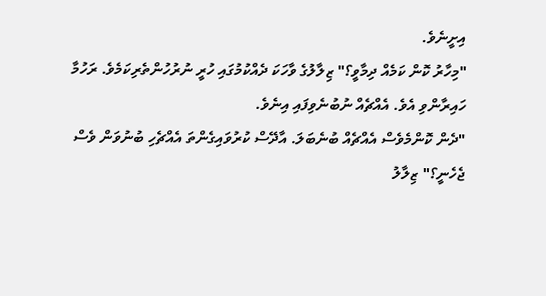އިށީނެވެ.
"މިހާރު ކޮން ކަމެއް ދިމާވީ؟" ޒިލާލުގެ ވާހަކަ ދެއްކުމުގައި ހުރީ ނުރުހުންތެރިކަމެވެ. ރަހުމާ ހައިރާންވި އެވެ. އެއްޗެއް ނުބުނެވިފައި އިނެވެ.
"ދެން ކޮންމެވެސް އެއްޗެއް ބުނެބަލަ. އާދޭސް ކުރުވައިގެންތަ އެއްޗެހި ބުނުވަން ވެސް ޖެހެނީ؟" ޒިލާލު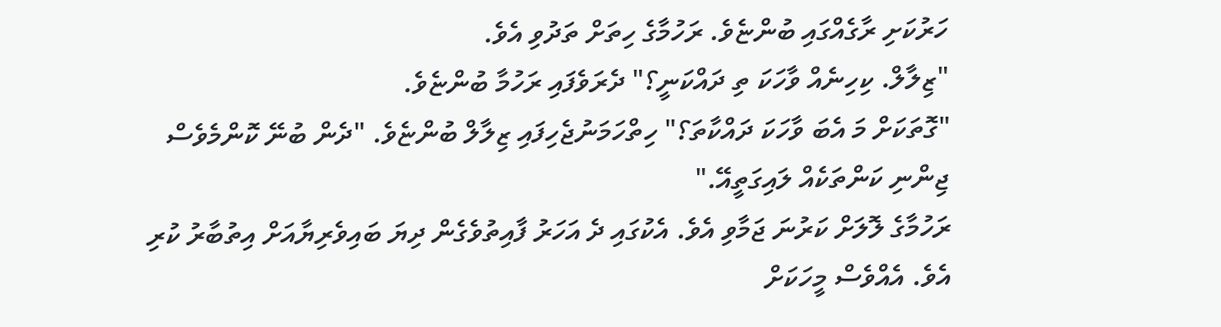ހަރުކަށި ރާގެއްގައި ބުންޏެވެ. ރަހުމާގެ ހިތަށް ތަދުވި އެވެ.
"ޒިލާލް. ކިހިނެއް ވާހަކަ ތި ދައްކަނީ؟" ދެރަވެފައި ރަހުމާ ބުންޏެވެ.
"ގޮތަކަށް މަ އެބަ ވާހަކަ ދައްކާތަ؟" ހިތްހަމަނުޖެހިފައި ޒިލާލް ބުންޏެވެ. "ދެން ބުނޭ ކޮންމެވެސް ޖިންނި ކަންތަކެއް ލައިގަތީއޭ."
ރަހުމާގެ ލޮލަށް ކަރުނަ ޖަމާވި އެވެ. އެކުގައި ދެ އަހަރު ފާއިތުވެގެން ދިޔަ ބައިވެރިޔާއަށް އިތުބާރު ކުރި އެވެ. އެއްވެސް މީހަކަށް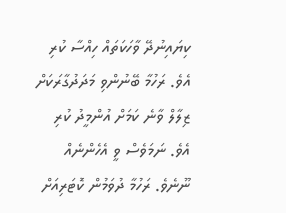ކިޔައިނުދޭ ވާހަކަތައް ހިއްސާ ކުރި އެވެ. ރަހުމާ ބޭނުންވި މަދަދުގާރަކަށް ޒިލާލް ވާނެ ކަމަށް އުންމީދު ކުރި އެވެ. ނަމަވެސް ވީ އެހެންނެއް ނޫނެވެ. ރަހުމާ ދުވަމުން ކޮޓަރިއަށް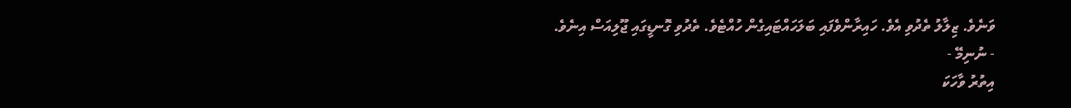ވަނެވެ. ޒިލާލު ތެދުވި އެވެ. ހައިރާންވެފައި ބަލަހައްޓައިގެން ހުއްޓެވެ. ތެދުވި ގޮނޑީގައި ޖޫލިއަސް އިނެވެ.
- ނުނިމޭ -
އިތުރު ވާހަކަ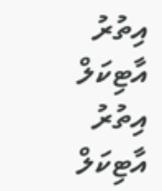އިތުރު އާޓިކަލް
އިތުރު އާޓިކަލް